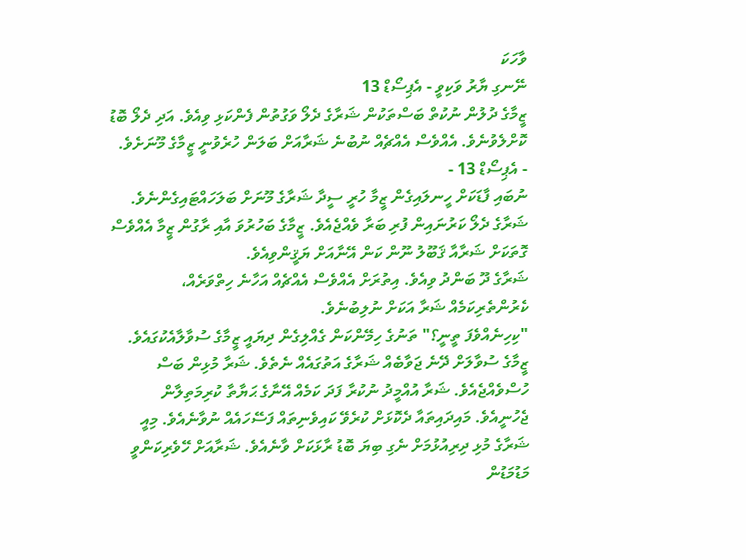ވާހަކަ
ނޭނގި ޔާރު ވަކިވީ - އެޕިސޯޑް 13
ޒީމާގެ ދުލުން ނުކުތް ބަސްތަކުން ޝަރާގެ ދެލޯ ވަގުތުން ފެންކަޅި ވިއެވެ. އަދި ދެލޯ ބޮޑު ކޮށްލެވުނެވެ. އެއްވެސް އެއްޗެއް ނުބުނެ ޝަރާއަށް ބަލަން ހުރެވުނީ ޒީމާގެ މޫނަށެވެ.
- އެޕިސޯޑް 13 -
ނުބައި ފާޑަކަށް ހީނލައިގެން ޒީމާ ހުރީ ސީދާ ޝަރާގެ މޫނަށް ބަލަހައްޓައިގެންނެވެ. ޝަރާގެ ދެލޯ ކަރުނައިން ފުރި ބަރާ ވެއްޖެއެވެ. ޒީމާގެ ބަހުރުވަ އާއި ރާގުން ޒީމާ އެއްވެސް ގޮތަކަށް ޝަރާއާ ޤަބޫލު ނޫން ކަން އޭނާއަށް ޔަޤީންވިއެވެ.
ޝަރާގެ ދޫ ބަންދު ވިއެވެ. އިތުރަށް އެއްވެސް އެއްޗެއް އަހާނެ ހިތްވަރެއް، ކެރުންތެރިކަމެއް ޝަރާ އަކަށް ނުލިބުނެވެ.
"ކިހިނެއްވެފަ ތީނީ؟" ތަނުގެ ހިމޭންކަން ގެއްލިގެން ދިޔައީ ޒީމާގެ ސުވާލާއެކުގައެވެ.
ޒީމާގެ ސުވާލަށް ދޭނެ ޖަވާބެއް ޝަރާގެ އަތުގައެއް ނެތެވެ. ޝަރާ މުޅިން ބަސް ހުސްވެއްޖެއެވެ. ޝަރާ އުއްމީދު ނުކުރާ ފަދަ ކަމެއް އޭނާގެ ޙަޔާތާ ކުރިމަތިލާން ޖެހުނީއެވެ. މައިދައިތައާ ދެކޮޅަށް ކުރެވޭ ކައިވެނިތައް ފަސޭހައެއް ނުވާނެއެވެ. މިއީ ޝަރާގެ މުޅި ދިރިއުޅުމަށް ނެގި ބިޔަ ބޮޑު ރާޅަކަށް ވާނެއެވެ. ޝަރާއަށް ހޭވެރިކަންވީ މަޑުމަޑުން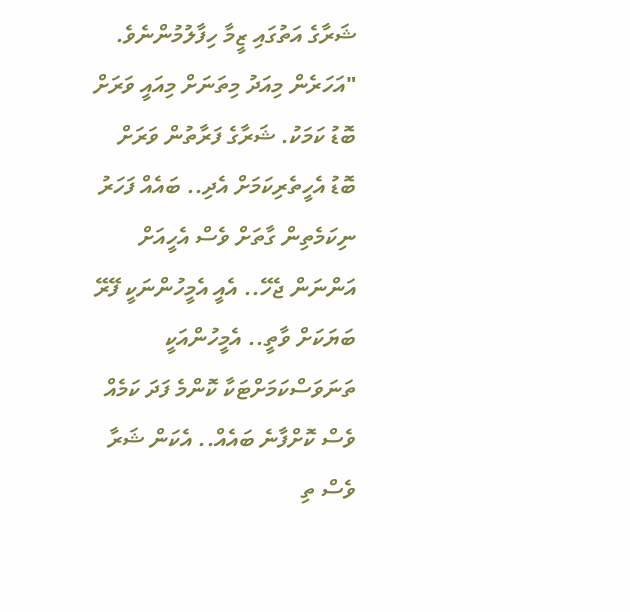ޝަރާގެ އަތުގައި ޒީމާ ހިފާލުމުންނެވެ.
"އަހަރެން މިއަދު މިތަނަށް މިއައީ ވަރަށް ބޮޑު ކަމަކު. ޝަރާގެ ފަރާތުން ވަރަށް ބޮޑު އެހީތެރިކަމަށް އެދި.. ބައެއް ފަހަރު ނިކަމެތިން ގާތަށް ވެސް އެހީއަށް އަންނަން ޖެހޭ.. އެއީ އެމީހުންނަކީ ފޭރޭ ބަޔަކަށް ވާތީ.. އެމީހުންއަކީ ތަނަވަސްކަމަށްޓަކާ ކޮންމެ ފަދަ ކަމެއް ވެސް ކޮށްފާނެ ބައެއް.. އެކަން ޝަރާ ވެސް ތި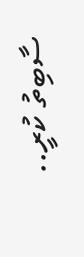ސާބިތު ކުރީ..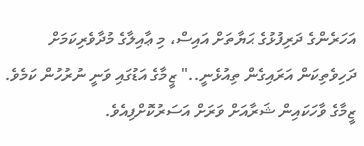އަހަރެންގެ ދަރިފުޅުގެ ޙަޔާތަށް އައިސް، މި ޢާއިލާގެ މުދާވެރިކަމަށް ދަހިވެތިކަން އަރައިގެން ތިއުޅެނީ.." ޒީމާގެ އަޑުގައި ވަނީ ނުރުހުން ކަމެވެ. ޒީމާގެ ވާހަކައިން ޝަރާއަށް ވަރަށް އަސަރުކޮށްފިއެވެ.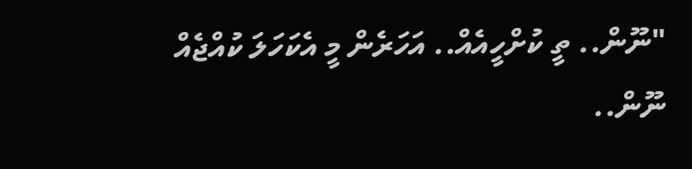"ނޫން.. ތީ ކުށްހީއެއް.. އަހަރެން މީ އެކަހަލަ ކުއްޖެއް ނޫން..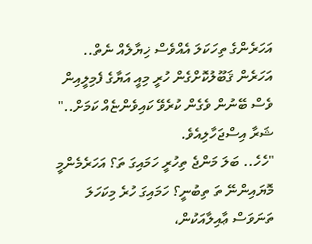އަހަރެންގެ ތިހަކަލަ އެއްވެސް ޚިޔާލެއް ނެތް.. އަހަރެން ޤަބޫލުކޮށްގެން ހުރީ މިއީ އަޔާގެ ފެމިލީއިން ވެސް ބޭނުން ވެގެން ކުރެވޭ ކައިވެންޏެއް ކަމަށް.." ޝަރާ އިސްޖަހާލިއެވެ.
"ހެހެ.. ބަލަ މަންޖެ ތިހުރީ ހަމައިގަ ތަ؟ އަހަރެމެންމީ މޮޔައިންނޭ ތަ ތިބުނީ؟ ހަމައިގަ ހުރެ މިކަހަލަ ތަނަވަސް ޢާއިލާއަކުން،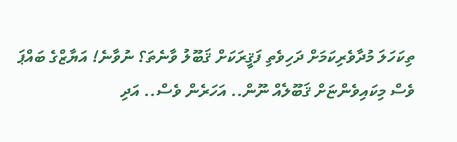ތިކަހަލަ މުދާވެރިކަމަށް ދަހިވެތި ފަޤީރަކަށް ޤަބޫލު ވާނެތަ؟ ނުވާނެ! އަޔާޒްގެ ބައްޕަ ވެސް މިކައިވެންޏަށް ޤަބޫލެއް ނޫން.. އަހަރެން ވެސް.. އަދި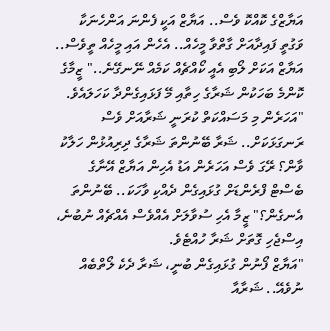އަޔާޒްގެ ކޮއްކޮ ވެސް.. އަޔާޒް އަކީ ފެންނަ އަންހެނަކާ ވަގުތީ ފައިދާއަށް ގާތްވާ މީހެއް.. އެހެން އައި މީހެއް ތީވެސް.. އަޔާޒް އަކަށް ލޯބި އެއީ ކޯއްޗެއް ކަމެއް ނޭނގޭނެ.." ޒީމާގެ ކޮންމެ ބަހަކުން ޝަރާގެ ހިތާއި މޭ ފަޅައިގެންދާ ކަހަލައެވެ.
"އަހަރެން މި މަސައްކަތް ކުރަނީ ޝަރާއަށް ވެސް ރަނގަޅަކަށް.. ޝަރާ ބޭނުންތަ ޝަރާގެ ދިރިއުޅުން ހަލާކު ވާން؟ ރޭގަ ވެސް އަހަރެން އަޑު އެހިން އަޔާޒް އޭނާގެ ބެސްޓް ފްރެންޑަށް ގުޅައިގެން ދެއްކި ވާހަކަ.. ބޭނުންތަ އެނގެން؟" ޒީމާ އެހި ސުވާލަށް އެއްވެސް އެއްޗެއް ނުބުނެ، އިސްޖެހި ގޮތަށް ޝަރާ ހުއްޓެވެ.
"އަޔާޒް ފޯނުން ގުޅައިގެން ބުނީ، ޝަރާ ދެކެ ލޯތްބެއް ނުވެއޭ.. ޝަރާއާ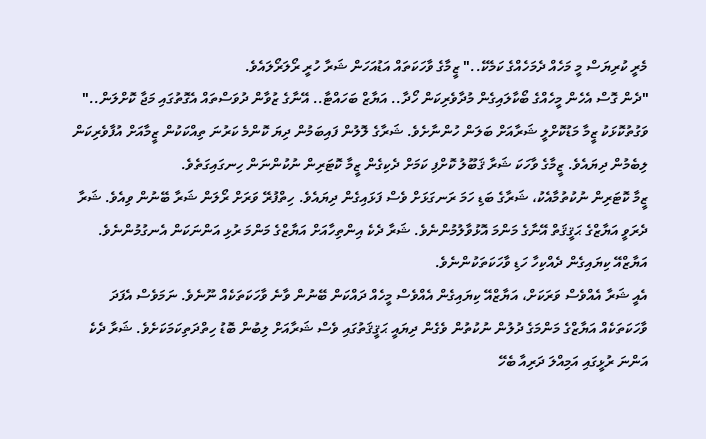މެރީ ކުރިޔަސް މީ މަހެއް ދެމަހެއްގެ ކަމެކޭ.." ޒީމާގެ ވާހަކަތައް އަޑުއަހަން ޝަރާ ހުރީ ރޯލަރޯލައެވެ.
"ދެން ގޮސް އެހެން މީހެއްގެ ބޯކާލައިގެން މުދާވެރިކަން ހޯދާ.. އަޔާޒް ބަހައްޓާ.. އޭނާގެ ޒުވާން ދުވަސްތައް އެގޮތުގައި މަޖާ ކޮށްލަން.." ވަގުތުކޮޅަކު ޒީމާ މަޑުކޮށްލީ ޝަރާއަށް ބަލަން ހުންނާށެވެ. ޝަރާގެ ލޮލުން ފައިބަމުން ދިޔަ ކޮންމެ ކަރުނަ ތިއްކަކުން ޒީމާއަށް އުފާވެރިކަން ލިބެމުން ދިޔައެވެ. ޒީމާގެ ވާހަކަ ޝަރާ ޤަބޫލު ކޮށްފި ކަމަށް ދެކިގެން ޒީމާ ކޮޓަރިން ނުކުންނަން ހިނގައިގަތެވެ.
ޒީމާ ކޮޓަރިން ނުކުތުމާއެކު، ޝަރާގެ ބަޑި ހަމަ ރަނގަޅަށް ވެސް ފަޅައިގެން ދިޔައެވެ. ހިތްފުރޭ ވަރަށް ރޯލަން ޝަރާ ބޭނުން ވިއެވެ. ޝަރާ ދެރަވީ އަޔާޒްގެ ޙަޤީޤަތް އޭނާގެ މަންމަ އޮޅުވާލުމުންނެވެ. ޝަރާ ދެކެ އިންތިހާއަށް އަޔާޒްގެ މަންމަ ރުޅި އަންނަކަން އެނގުމުންނެވެ. އަޔާޒްއޭ ކިޔައިގެން ދެއްކިހާ ހަޑި ވާހަކަތަކުންނެވެ.
އެއީ ޝަރާ އެއްވެސް ވަރަކަށް، އަޔާޒްއޭ ކިޔައިގެން އެއްވެސް މީހެއް ދައްކަން ބޭނުން ވާނެ ވާހަކަތަކެއް ނޫނެވެ. ނަމަވެސް އެފަދަ ވާހަކަތަކެއް އަޔާޒްގެ މަންމަގެ ދުލުން ނުކުތުން ވެގެން ދިޔައީ ޙަޤީޤަތުގައި ވެސް ޝަރާއަށް ލިބުން ބޮޑު ހިތްދަތިކަމަކަށެވެ. ޝަރާ ދެކެ އަންނަ ރުޅީގައި އަމިއްލަ ދަރިއާ ބެހޭ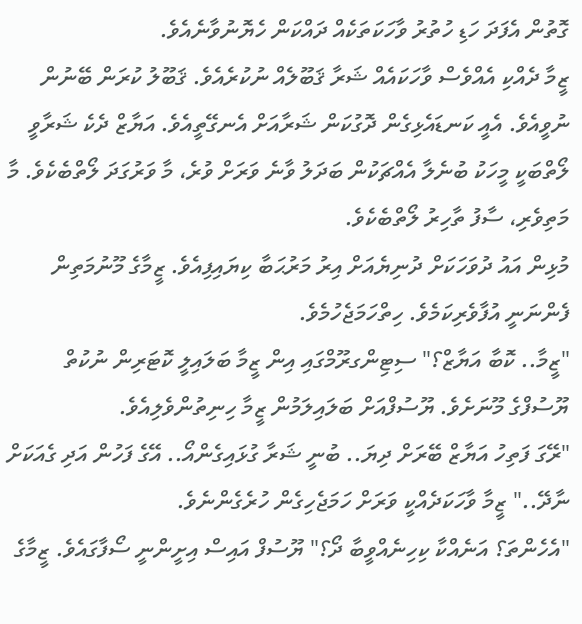ގޮތުން އެފަދަ ހަޑި ހުތުރު ވާހަކަތަކެއް ދައްކަން ހެޔޮނުވާނެއެވެ.
ޒީމާ ދެއްކި އެއްވެސް ވާހަކައެއް ޝަރާ ޤަބޫލެއް ނުކުރެއެވެ. ޤަބޫލު ކުރަން ބޭނުން ނުވީއެވެ. އެއީ ކަނޑައެޅިގެން ދޮގުކަން ޝަރާއަށް އެނގޭތީއެވެ. އަޔާޒް ދެކެ ޝަރާވީ ލޯތްބަކީ މީހަކު ބުނެލާ އެއްޗަކުން ބަދަލު ވާނެ ވަރަށް ވުރެ، މާ ވަރުގަދަ ލޯތްބެކެވެ. މާ މަތިވެރި، ސާފު ތާހިރު ލޯތްބެކެވެ.
މުޅިން އައު ދުވަހަކަށް ދުނިޔެއަށް އިރު މަރުޙަބާ ކިޔައިފިއެވެ. ޒީމާގެ މޫނުމަތިން ފެންނަނީ އުފާވެރިކަމެވެ. ހިތްހަމަޖެހުމެވެ.
"ޒީމާ.. ކޮބާ އަޔާޒް؟" ސިޓިންގރޫމްގައި އިން ޒީމާ ބަލައިލީ ކޮޓަރިން ނުކުތް ޔޫސުފްގެ މޫނަށެވެ. ޔޫސުފްއަށް ބަލައިލަމުން ޒީމާ ހިނިތުންވެލިއެވެ.
"ރޭގަ ފަތިހު އަޔާޒް ބޭރަށް ދިޔަ.. ބުނީ ޝަރާ ގުޅައިގެންއޯ.. އޭގެ ފަހުން އަދި ގެއަކަށް ނާދޭ.." ޒީމާ ވާހަކަދެއްކީ ވަރަށް ހަމަޖެހިގެން ހުރެގެންނެވެ.
"އެހެންތަ؟ އަނެއްކާ ކިހިނެއްވީބާ ދޯ؟" ޔޫސުފް އައިސް އިށީންނީ ސޯފާގައެވެ. ޒީމާގެ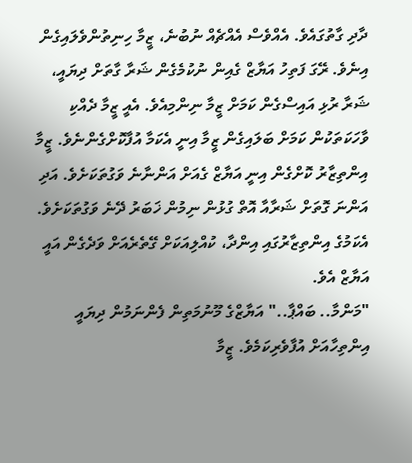ދާދި ގާތުގައެވެ. އެއްވެސް އެއްޗެއް ނުބުނެ، ޒީމާ ހިނިތުންވެލައިގެން އިނެވެ. ރޭގަ ފަތިހު އަޔާޒް ގެއިން ނުކުމެގެން ޝަރާ ގާތަށް ދިޔައީ، ޝަރާ ރުޅި އައިސްގެން ކަމަށް ޒީމާ ނިންމިއެވެ. އެއީ ޒީމާ ދެއްކި ވާހަކަތަކުން ކަމަށް ބަލައިގެން ޒީމާ އިނީ އެކަމާ އުފާކޮށްގެންނެވެ. ޒީމާ އިންތިޒާރު ކޮށްގެން އިނީ އަޔާޒް ގެއަށް އަންނާނެ ވަގުތަކަށެވެ. އަދި އަންނަ ގޮތަށް ޝަރާއާ އޮތް ގުޅުން ނިމުން ޚަބަރު ދޭނެ ވަގުތަކަށެވެ. އެކަމުގެ އިންތިޒާރުގައި އިންދާ، ކުއްލިއަކަށް ގޭތެރެއަށް ވަދެގެން އައީ އަޔާޒް އެވެ.
"މަންމާ.. ބައްޕާ.." އަޔާޒްގެ މޫނުމަތިން ފެންނަމުން ދިޔައީ އިންތިހާއަށް އުފާވެރިކަމެވެ. ޒީމާ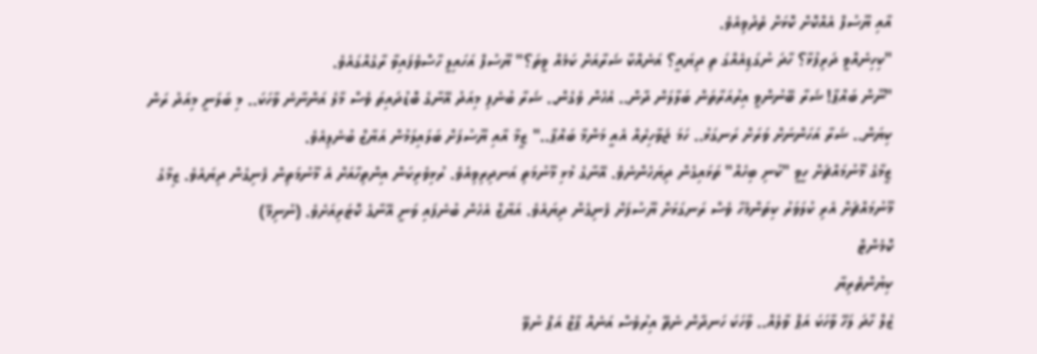އާއި ޔޫސުފް އެއްކޮށް ކޮޅަށް ތެދުވިއެވެ.
"ކިހިނެއްވީ ދަރިފުޅާ؟ ހާދަ ނުގަޑިއެއްގަ ތި ދިޔައީ؟ އަނެއްކާ ޝަރާއަށް ކަމެއް ވީތަ؟" ޔޫސުފް އަހައިލީ ހާސްވެފައިވާ ރާގެއްގައެވެ.
"ނޫން ބައްޕާ! ޝަރާ ބޭނުންވީ އިރުއަރާތަން ބަލާލަން ދާން.. އެހެން ވެގެން.. ޝަރާ ބުނެފި މިއަދު އޭނާގެ ބޮޑުދައިތަ ވެސް މާލެ އަންނާނެ ވާހަކަ.. މި ބަލަނީ މިއަދު ރަން ކިޔަން.. ޝަރާ އަހަންނަށް ވަރަށް ރަނގަޅު.. ހަމަ ޖަވާހިރެއް އެއީ މަންމާ ބައްޕާ.." ޒީމާ އާއި ޔޫސުފަށް ބަލައިލަމުން އަޔާޒް ބުނެލިއެވެ.
ޒީމާގެ މޫނުމައްޗަށް ހީވީ "ކުނި ބިހެއް" ތަޅައިގެން ދިޔަހެންނެވެ. އޭނާގެ މުޅި މޫނުމަތި އަނދިރިވިއެވެ. ރުޅިވެރިކަން އިންތިހާއަށް އެ މޫނުމަތިން ފެނިގެން ދިޔައެވެ. ޒިމާގެ މޫނުމައްޗަށް އެރި ކުލަވަރު ކިތަންމެހާ ވެސް ރަނގަޅަށް ޔޫސުފަށް ފެނިގެން ދިޔައެވެ. އަޔާޒް އެހެން ބުނެފައި ވަނީ އޭނާގެ ކޮޓަރިއަށެވެ. (ނުނިމޭ)
ކޮމެންޓް
ކިޔުންތެރިޔާ
ޒެލް ހާދަ ލަހޭ ވާހަކަ އަޕް ވާލެއް.. ވާހަކަ ހަނދާން ނެތޭ އިރުވެސް އަނެއް ޕާޱް އަޕް ނުވޭ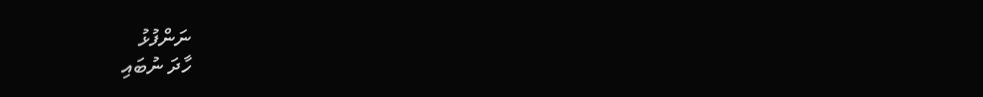ނަންފުޅު
ހާދަ ނުބައި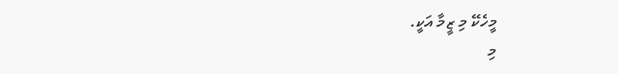މީހެކޭ މި ޒީމާ އަކީ.
މި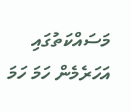މަސައްކަތުގައި އަހަރެމެން ހަމަ ހަމަ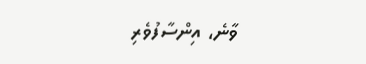ވާނެ، އިންސާފުވެރި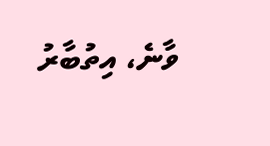ވާނެ، އިތުބާރު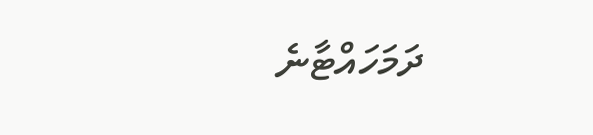ދަމަހައްޓާނެ